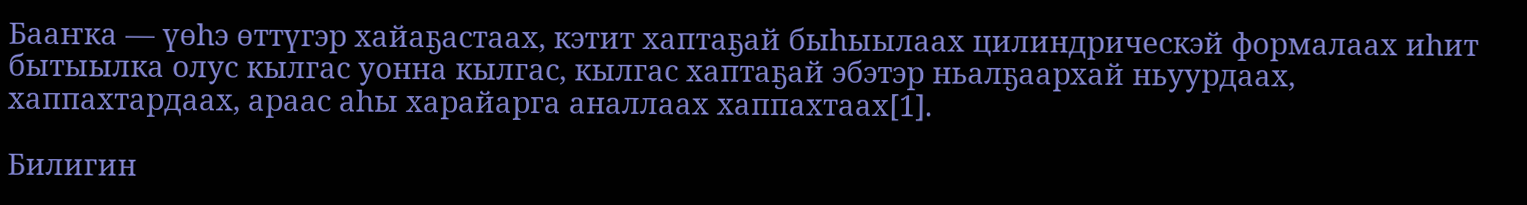Бааҥка — үөһэ өттүгэр хайаҕастаах, кэтит хаптаҕай быһыылаах цилиндрическэй формалаах иһит бытыылка олус кылгас уонна кылгас, кылгас хаптаҕай эбэтэр ньалҕаархай ньуурдаах, хаппахтардаах, араас аһы харайарга аналлаах хаппахтаах[1].

Билигин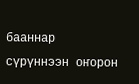бааннар сүрүннээн оҥорон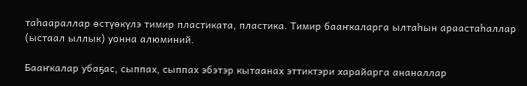таһаараллар өстүөкүлэ тимир пластиката, пластика. Тимир бааҥкаларга ылтаһын араастаһаллар (ыстаал ыллык) уонна алюминий.

Бааҥкалар убаҕас, сыппах, сыппах эбэтэр кытаанах эттиктэри харайарга ананаллар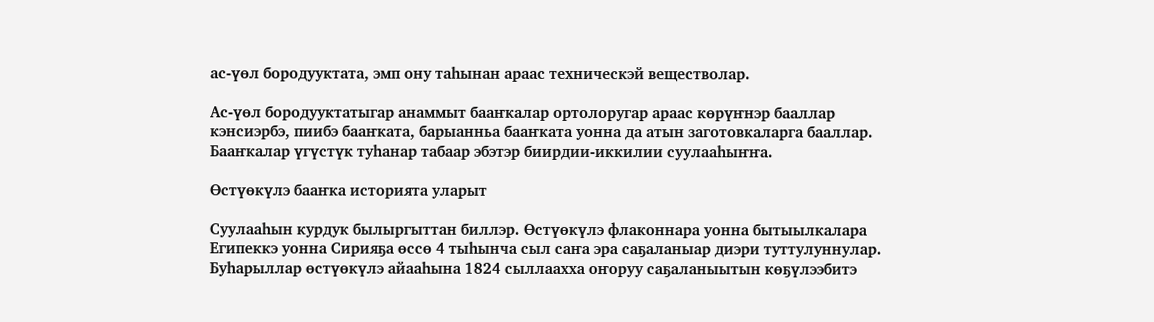ас-үөл бородууктата, эмп ону таһынан араас техническэй веществолар.

Ас-үөл бородууктатыгар анаммыт бааҥкалар ортолоругар араас көрүҥнэр бааллар кэнсиэрбэ, пиибэ бааҥката, барыанньа бааҥката уонна да атын заготовкаларга бааллар. Бааҥкалар үгүстүк туһанар табаар эбэтэр биирдии-иккилии суулааһыҥҥа.

Өстүөкүлэ бааҥка историята уларыт

Суулааһын курдук былыргыттан биллэр. Өстүөкүлэ флаконнара уонна бытыылкалара Египеккэ уонна Сирияҕа өссө 4 тыһынча сыл саҥа эра саҕаланыар диэри туттулуннулар. Буһарыллар өстүөкүлэ айааһына 1824 сыллаахха оҥоруу саҕаланыытын көҕүлээбитэ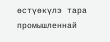өстүөкүлэ тара промышленнай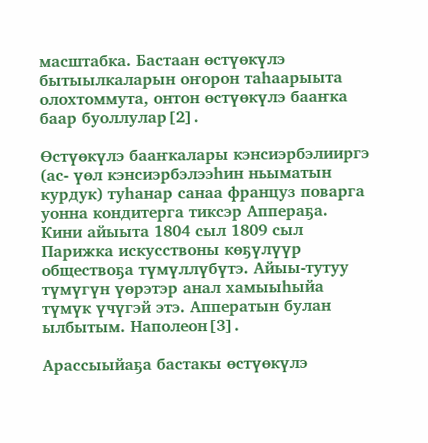масштабка. Бастаан өстүөкүлэ бытыылкаларын оҥорон таһаарыыта олохтоммута, онтон өстүөкүлэ бааҥка баар буоллулар[2].

Өстүөкүлэ бааҥкалары кэнсиэрбэлииргэ (ас- үөл кэнсиэрбэлээһин ньыматын курдук) туһанар санаа француз поварга уонна кондитерга тиксэр Аппераҕа. Кини айыыта 1804 сыл 1809 сыл Парижка искусствоны көҕүлүүр обществоҕа түмүллүбүтэ. Айыы-тутуу түмүгүн үөрэтэр анал хамыыһыйа түмүк үчүгэй этэ. Апператын булан ылбытым. Наполеон[3].

Арассыыйаҕа бастакы өстүөкүлэ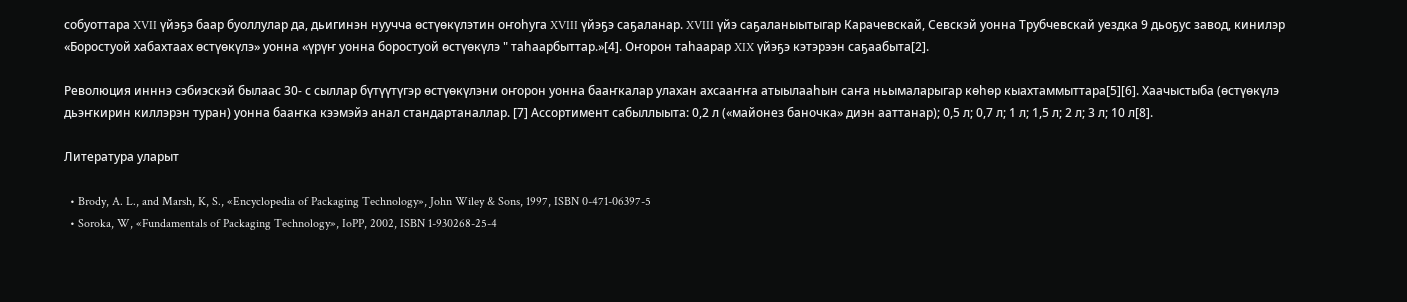собуоттара XVII үйэҕэ баар буоллулар да, дьигинэн нуучча өстүөкүлэтин оҥоһуга XVIII үйэҕэ саҕаланар. XVIII үйэ саҕаланыытыгар Карачевскай, Севскэй уонна Трубчевскай уездка 9 дьоҕус завод, кинилэр «Боростуой хабахтаах өстүөкүлэ» уонна «үрүҥ уонна боростуой өстүөкүлэ " таһаарбыттар.»[4]. Оҥорон таһаарар XIX үйэҕэ кэтэрээн саҕаабыта[2].

Революция инннэ сэбиэскэй былаас 30- с сыллар бүтүүтүгэр өстүөкүлэни оҥорон уонна бааҥкалар улахан ахсааҥҥа атыылааһын саҥа ньымаларыгар көһөр кыахтаммыттара[5][6]. Хаачыстыба (өстүөкүлэ дьэҥкирин киллэрэн туран) уонна бааҥка кээмэйэ анал стандартаналлар. [7] Ассортимент сабыллыыта: 0,2 л («майонез баночка» диэн ааттанар); 0,5 л; 0,7 л; 1 л; 1,5 л; 2 л; 3 л; 10 л[8].

Литература уларыт

  • Brody, A. L., and Marsh, K, S., «Encyclopedia of Packaging Technology», John Wiley & Sons, 1997, ISBN 0-471-06397-5
  • Soroka, W, «Fundamentals of Packaging Technology», IoPP, 2002, ISBN 1-930268-25-4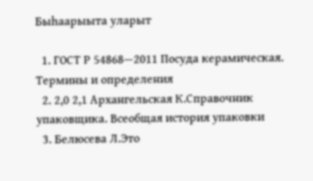Быһаарыыта уларыт

  1. ГОСТ Р 54868—2011 Посуда керамическая. Термины и определения
  2. 2,0 2,1 Архангельская К.Справочник упаковщика. Всеобщая история упаковки
  3. Белюсева Л.Это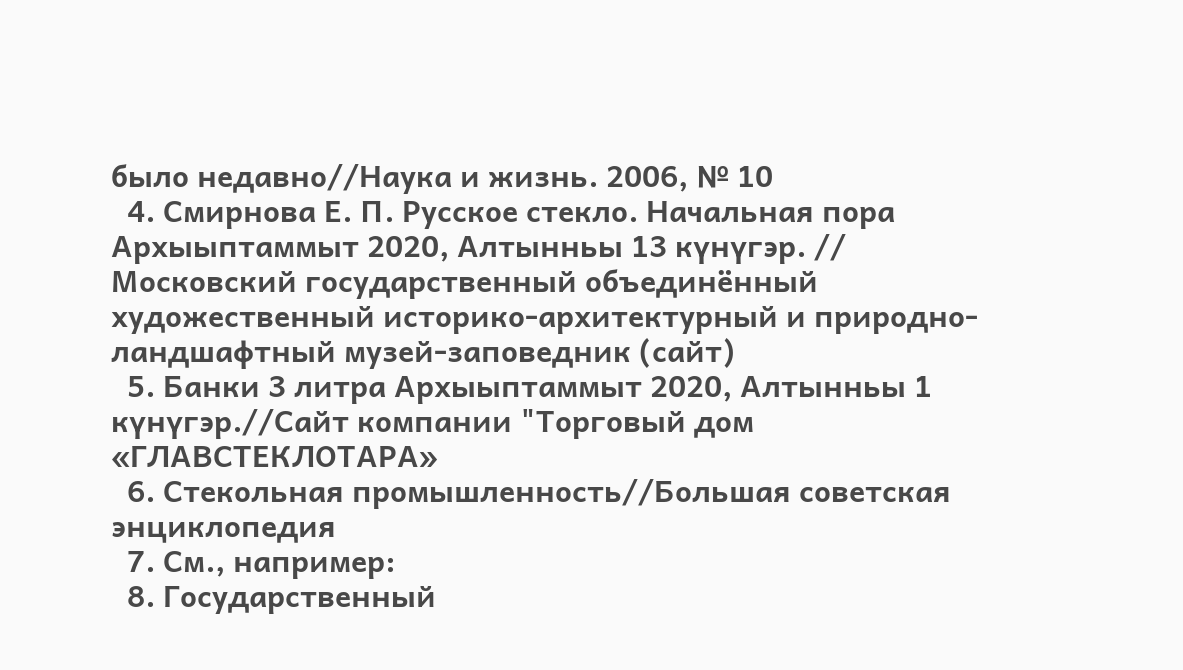было недавно//Наука и жизнь. 2006, № 10
  4. Смирнова Е. П. Русское стекло. Начальная пора Архыыптаммыт 2020, Алтынньы 13 күнүгэр. // Московский государственный объединённый художественный историко-архитектурный и природно-ландшафтный музей-заповедник (сайт)
  5. Банки 3 литра Архыыптаммыт 2020, Алтынньы 1 күнүгэр.//Сайт компании "Торговый дом «ГЛАВСТЕКЛОТАРА»
  6. Стекольная промышленность//Большая советская энциклопедия
  7. См., например:
  8. Государственный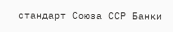стандарт Союза ССР Банки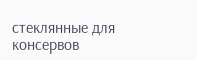стеклянные для консервов